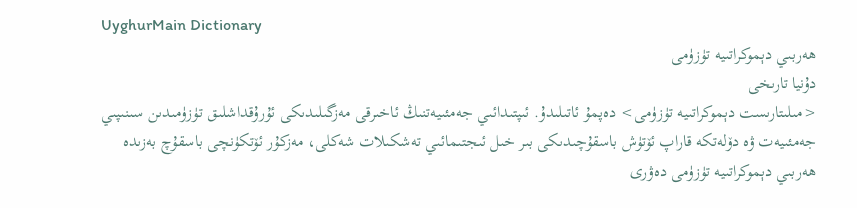UyghurMain Dictionary
ھەربىي دېموكراتىيە تۈزۈمى
دۇنيا تارىخى
<مىلىتارىست دېموكراتىيە تۈزۈمى> دەپمۇ ئاتىلىدۇ. ئىپتىدائىي جەمئىيەتنىڭ ئاخىرقى مەزگىلىدىكى ئۇرۇقداشلىق تۈزۈمىدىن سىنىپىي جەمئىيەت ۋە دۆلەتكە قاراپ ئۆتۈش باسقۇچىدىكى بىر خىل ئىجتىمائىي تەشكىلات شەكلى، مەزكۇر ئۆتكۈنچى باسقۇچ بەزىدە ھەربىي دېموكراتىيە تۈزۈمى دەۋرى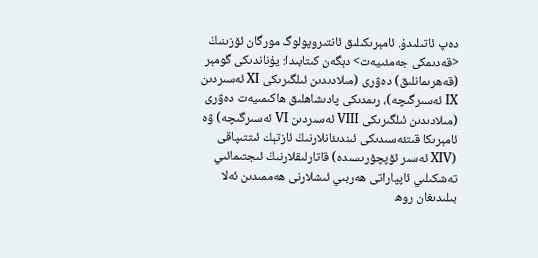دەپ ئاتىلىدۇ. ئامېرىكىلىق ئانتىروپولوگ مورگان ئۆزىنىڭ <قەدىمكى جەمئىيەت> دېگەن كىتابىدا: يۇناندىكى گومېر (قەھرىمانلىق) دەۋرى (مىلادىدىن ئىلگىرىكى Ⅺ ئەسىردىن Ⅸ ئەسىرگىچە)، رىمدىكى پادىشاھلىق ھاكىمىيەت دەۋرى (مىلادىدىن ئىلگىرىكى Ⅷ ئەسىردىن Ⅵ ئەسىرگىچە) ۋە ئامېرىكا قىتئەسىدىكى ئىندىئانلارنىڭ ئازتېك ئىتتىپاقى (ⅩⅣ ئەسىر ئۆپچۆرىسىدە) قاتارلىقلارنىڭ ئىجتىمائىي تەشكىلىي ئاپپاراتى ھەربىي ئىشلارنى ھەممىدىن ئەلا بىلىدىغان روھ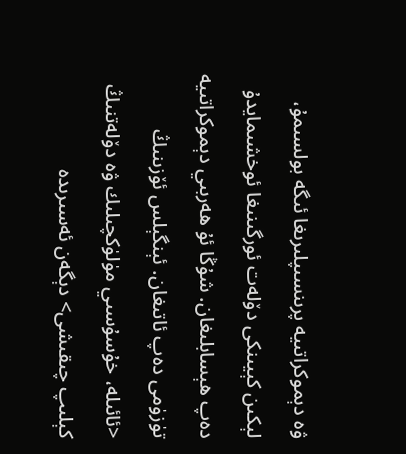ۋە دېموكراتىيە پرىنسىپلىرىغا ئىگە بولسىمۇ، لېكىن كېيىنكى دۆلەت ئورگىنىغا ئوخشىمايدۇ دەپ ھېسابلىغان. شۇڭا ئۇ ھەربىي دېموكراتىيە تۈزۈمى دەپ ئاتىغان. ئېنگېلس ئۆزىنىڭ <ئائىلە، خۇسۇسىي مۈلۈكچىلىك ۋە دۆلەتنىڭ كېلىپ چىقىشى> دېگەن ئەسىرىدە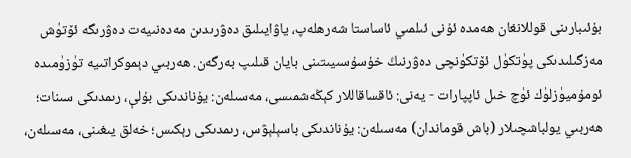بۇئىبارىنى قوللانغان ھەمدە ئۇنى ئىلمىي ئاساستا شەرھلەپ، ياۋايىلىق دەۋرىدىن مەدەنىيەت دەۋرىگە ئۆتۈش مەزگىلىدىكى پۈتكۈل ئۆتكۈنچى دەۋرنىڭ خۇسۇسىيىتىنى بايان قىلىپ بەرگەن. ھەربىي دېموكراتىيە تۈزۈمىدە ئومۇميۈزلۈك ئۈچ خىل ئاپپارات - يەنى: ئاقساقاللار كېڭەشمىسى، مەسىلەن: يۇناندىكى بۇلې، رىمدىكى سىنات؛ ھەربىي يولباشچىلار (باش قوماندان) مەسىلەن: يۇناندىكى باسېلېۋس، رىمدىكى رېكىس؛ خەلق يىغىنى، مەسىلەن،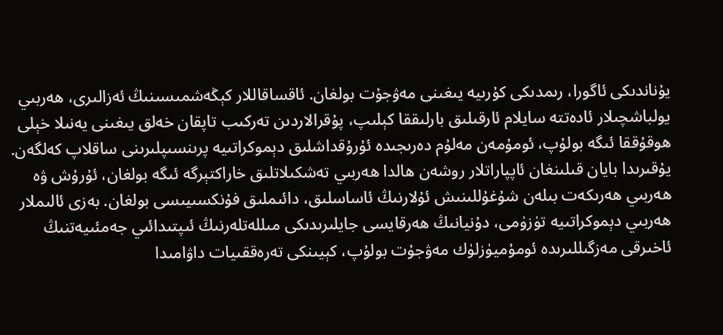يۇناندىكى ئاگورا، رىمدىكى كۇرىيە يىغىنى مەۋجۇت بولغان. ئاقساقاللار كېڭەشمىسىنىڭ ئەزالىرى، ھەربىي يولباشچىلار ئادەتتە سايلام ئارقىلىق بارلىققا كېلىپ، پۇقرالاردىن تەركىب تاپقان خەلق يىغىنى يەنىلا خېلى ھوقۇققا ئىگە بولۇپ، ئومۇمەن مەلۇم دەرىجىدە ئۇرۇقداشلىق دېموكراتىيە پرىنسىپلىرىنى ساقلاپ كەلگەن. يۇقىرىدا بايان قىلىنغان ئاپپاراتلار روشەن ھالدا ھەربىي تەشكىلاتلىق خاراكتېرگە ئىگە بولغان، ئۇرۇش ۋە ھەربىي ھەرىكەت بىلەن شۇغۇللىنىش ئۇلارنىڭ ئاساسلىق، دائىملىق فۇنكسىيىسى بولغان. بەزى ئالىملار ھەربىي دېموكراتىيە تۈزۈمى، دۇنيانىڭ ھەرقايسى جايلىرىدىكى مىللەتلەرنىڭ ئىپتىدائىي جەمئىيەتنىڭ ئاخىرقى مەزگىللىرىدە ئومۇميۈزلۈك مەۋجۇت بولۇپ، كېيىنكى تەرەققىيات داۋامىدا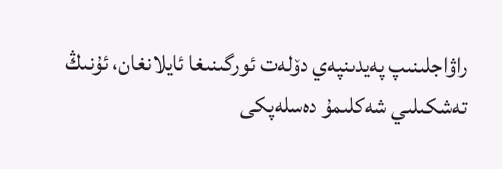راۋاجلىنىپ پەيدىنپەي دۆلەت ئورگىنىغا ئايلانغان، ئۇنىڭ تەشكىلىي شەكلىمۇ دەسلەپكى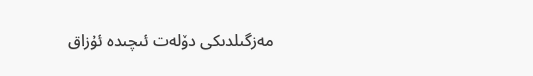مەزگىلدىكى دۆلەت ئىچىدە ئۇزاق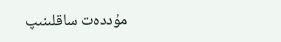مۇددەت ساقلىنىپ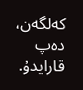كەلگەن، دەپ قارايدۇ.